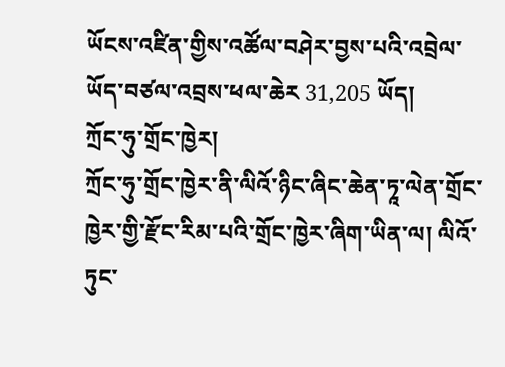ཡོངས་འཛིན་གྱིས་འཚོལ་བཤེར་བྱས་པའི་འབྲེལ་ཡོད་བཙལ་འབྲས་ཕལ་ཆེར 31,205 ཡོད།
ཀྲོང་ཧུ་གྲོང་ཁྱེར།
ཀྲོང་ཧུ་གྲོང་ཁྱེར་ནི་ལིའོ་ཉིང་ཞིང་ཆེན་ཏཱ་ལེན་གྲོང་ཁྱེར་གྱི་རྫོང་རིམ་པའི་གྲོང་ཁྱེར་ཞིག་ཡིན་ལ། ལིའོ་ཏུང་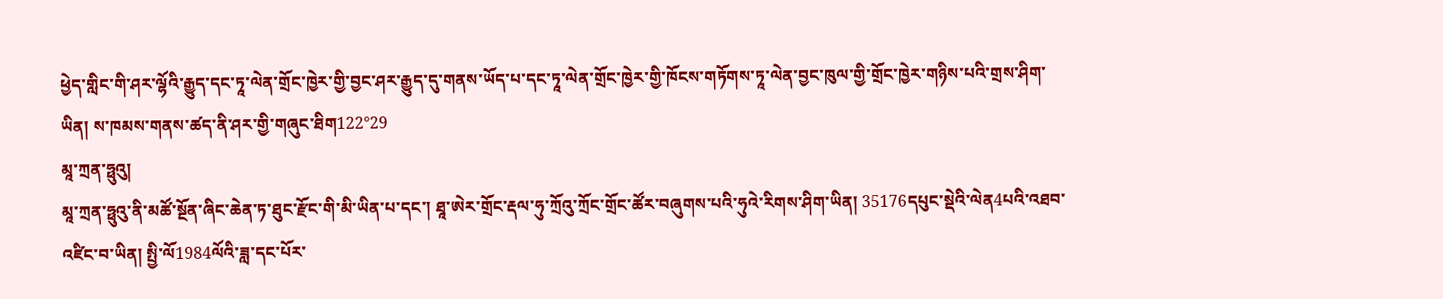ཕྱེད་གླིང་གི་ཤར་ལྷོའི་རྒྱུད་དང་ཏཱ་ལེན་གྲོང་ཁྱེར་གྱི་བྱང་ཤར་རྒྱུད་དུ་གནས་ཡོད་པ་དང་ཏཱ་ལེན་གྲོང་ཁྱེར་གྱི་ཁོངས་གཏོགས་ཏཱ་ལེན་བྱང་ཁུལ་གྱི་གྲོང་ཁྱེར་གཉིས་པའི་གྲས་ཤིག་ཡིན། ས་ཁམས་གནས་ཚད་ནི་ཤར་གྱི་གཞུང་ཐིག122°29
མཱ་ཀྲན་ཧྥུའུ།
མཱ་ཀྲན་ཧྥུའུ་ནི་མཚོ་སྔོན་ཞིང་ཆེན་ཏ་ཐུང་རྫོང་གི་མི་ཡིན་པ་དང་། ཐཱ་ཨེར་གྲོང་རྡལ་ཧུ་ཀྲོའུ་ཀྲོང་གྲོང་ཚོར་བཞུགས་པའི་ཧུའེ་རིགས་ཤིག་ཡིན། 35176དཔུང་སྡེའི་ལེན4པའི་འཐབ་འཛིང་བ་ཡིན། སྤྱི་ལོ1984ལོའི་ཟླ་དང་པོར་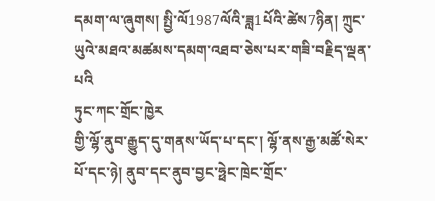དམག་ལ་ཞུགས། སྤྱི་ལོ1987ལོའི་ཟླ1པོའི་ཚེས7ཉིན། ཀྲུང་ཡུའེ་མཐའ་མཚམས་དམག་འཐབ་ཅེས་པར་གཟི་བརྗིད་ལྡན་པའི
ཏུང་ཀང་གྲོང་ཁྱེར
གྱི་ལྷོ་ནུབ་རྒྱུད་དུ་གནས་ཡོད་པ་དང་། ལྷོ་ནས་རྒྱ་མཚོ་སེར་པོ་དང་ཉེ། ནུབ་དང་ནུབ་བྱང་ཧྥེང་ཁྲེང་གྲོང་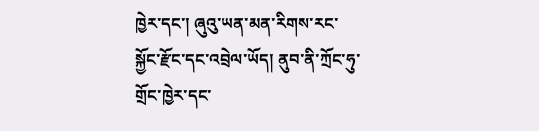ཁྱེར་དང་། ཞུའུ་ཡན་མན་རིགས་རང་སྐྱོང་རྫོང་དང་འབྲེལ་ཡོད། ནུབ་ནི་ཀྲོང་ཧུ་གྲོང་ཁྱེར་དང་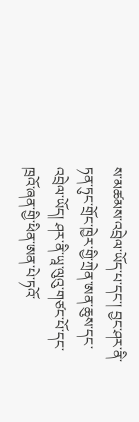ས་མཚམས་འབྲེལ་ཡོད་པ་དང་། བྱང་ཤར་ནི་ཏན་ཏུང་གྲོང་ཁྱེར་གྱི་ཀྲེན་ཨན་ཆུས་དང་འབྲེལ་ཡོད། ཤར་ནི་ཡཱ་ལུའུ་གཙང་པོ་དང་ཁྲའོ་ཞན་གྱི་ཕིན་ཨན་པེ་ཏའོ་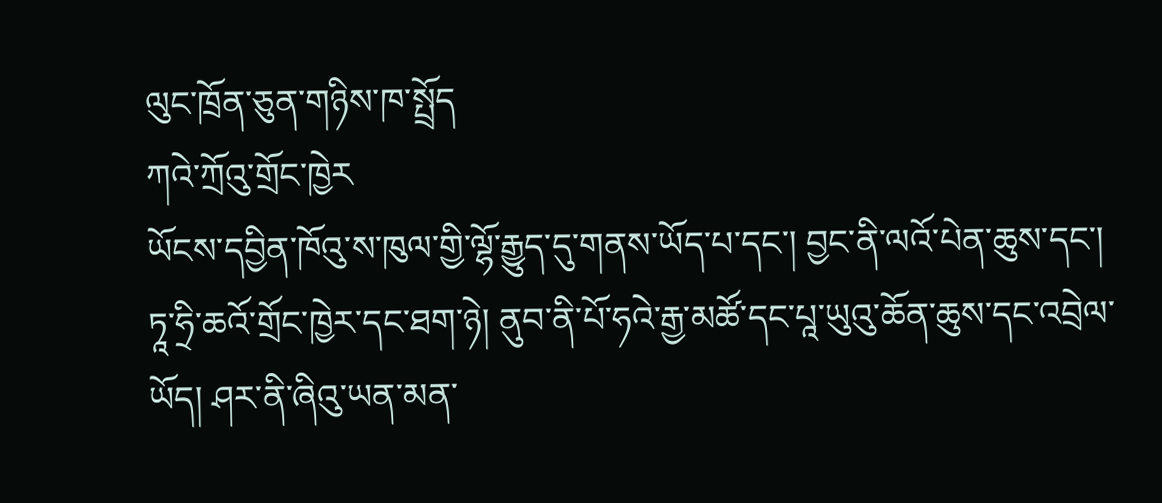ལུང་ཁྲོན་ཅུན་གཉིས་ཁ་སྤྲོད
ཀའེ་ཀྲོའུ་གྲོང་ཁྱེར
ཡོངས་དབྱིན་ཁོའུ་ས་ཁུལ་གྱི་ལྷོ་རྒྱུད་དུ་གནས་ཡོད་པ་དང་། བྱང་ནི་ལའོ་པེན་ཆུས་དང་། ཏཱ་ཧྲི་ཆའོ་གྲོང་ཁྱེར་དང་ཐག་ཉེ། ནུབ་ནི་པོ་ཧའེ་རྒྱ་མཚོ་དང་པཱ་ཡུའུ་ཆོན་ཆུས་དང་འབྲེལ་ཡོད། ཤར་ནི་ཞིའུ་ཡན་མན་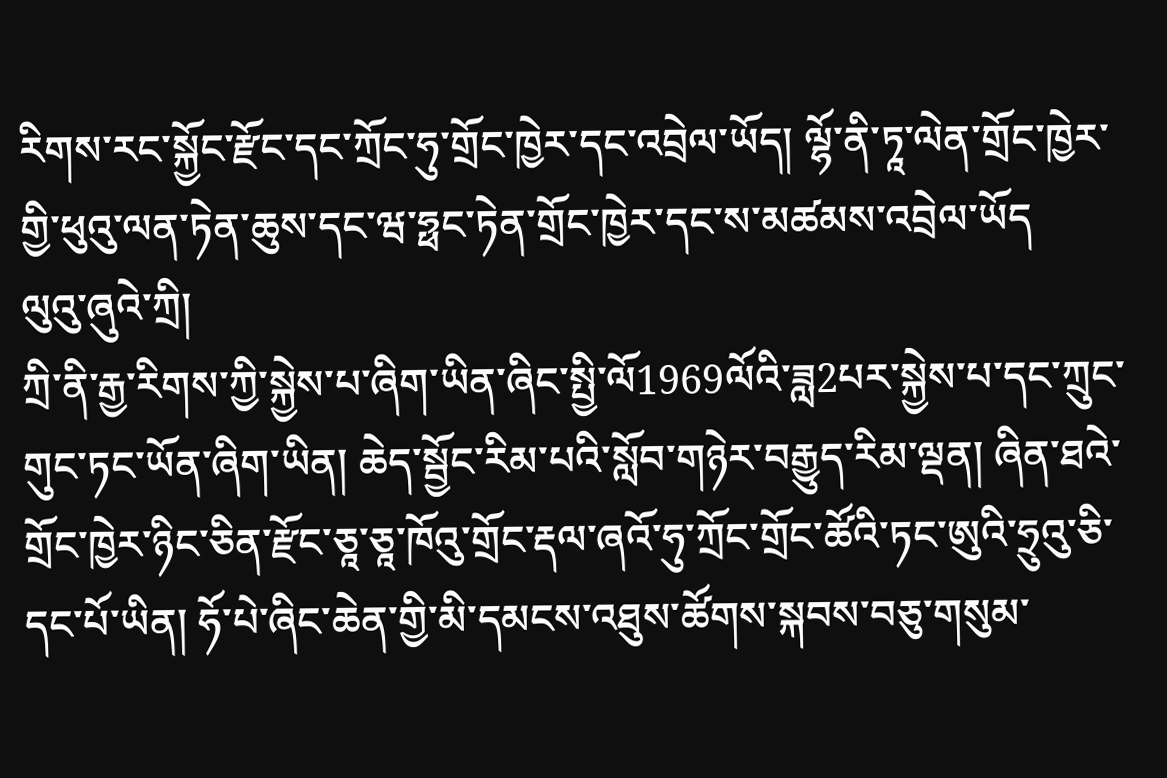རིགས་རང་སྐྱོང་རྫོང་དང་ཀྲོང་ཧུ་གྲོང་ཁྱེར་དང་འབྲེལ་ཡོད། ལྷོ་ནི་ཏཱ་ལེན་གྲོང་ཁྱེར་གྱི་ཕུའུ་ལན་ཏེན་ཆུས་དང་ཝ་ཧྥང་ཏེན་གྲོང་ཁྱེར་དང་ས་མཚམས་འབྲེལ་ཡོད
ལུའུ་ཞུའེ་ཀྲི།
ཀྲི་ནི་རྒྱ་རིགས་ཀྱི་སྐྱེས་པ་ཞིག་ཡིན་ཞིང་སྤྱི་ལོ1969ལོའི་ཟླ2པར་སྐྱེས་པ་དང་ཀྲུང་གུང་ཏང་ཡོན་ཞིག་ཡིན། ཆེད་སྦྱོང་རིམ་པའི་སློབ་གཉེར་བརྒྱུད་རིམ་ལྡན། ཞིན་ཐའེ་གྲོང་ཁྱེར་ཉིང་ཅིན་རྫོང་ཅཱ་ཅཱ་ཁོའུ་གྲོང་རྡལ་ཞའོ་ཧུ་ཀྲོང་གྲོང་ཚོའི་ཏང་ཨུའི་ཧྲུའུ་ཅི་དང་པོ་ཡིན། ཧོ་པེ་ཞིང་ཆེན་གྱི་མི་དམངས་འཐུས་ཚོགས་སྐབས་བཅུ་གསུམ་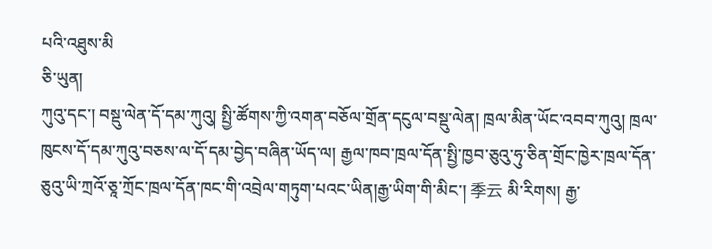པའི་འཐུས་མི
ཅི་ཡུན།
ཀུའུ་དང་། བསྡུ་ལེན་དོ་དམ་ཀུའུ། སྤྱི་ཚོགས་ཀྱི་འགན་བཅོལ་གྲོན་དངུལ་བསྡུ་ལེན། ཁྲལ་མིན་ཡོང་འབབ་ཀུའུ། ཁྲལ་ཁུངས་དོ་དམ་ཀུའུ་བཅས་ལ་དོ་དམ་བྱེད་བཞིན་ཡོད་ལ། རྒྱལ་ཁབ་ཁྲལ་དོན་སྤྱི་ཁྱབ་ཅུའུ་ཧུ་ཅིན་གྲོང་ཁྱེར་ཁྲལ་དོན་ཅུའུ་ཡི་ཀྲའོ་ཅཱ་ཀྲོང་ཁྲལ་དོན་ཁང་གི་འབྲེལ་གཏུག་པའང་ཡིན།རྒྱ་ཡིག་གི་མིང་། 季云 མི་རིགས། རྒྱ་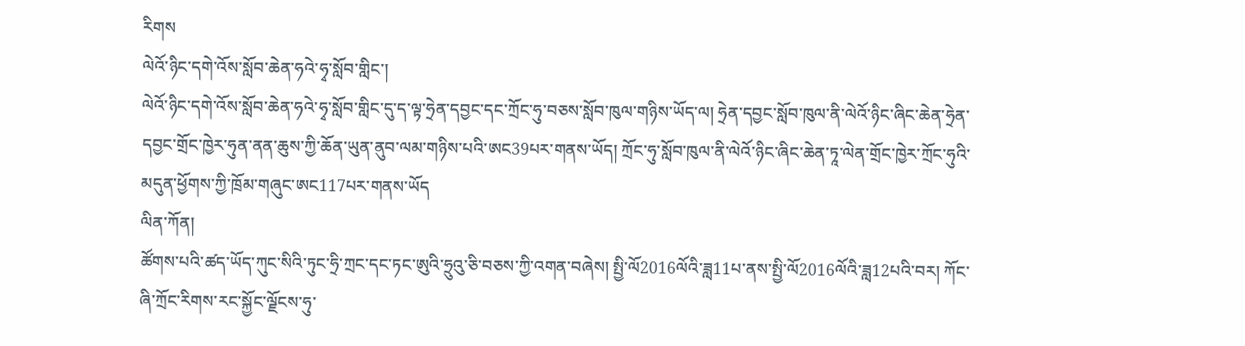རིགས
ལེའོ་ཉིང་དགེ་འོས་སློབ་ཆེན་ཧའེ་ཧྭ་སློབ་གླིང་།
ལེའོ་ཉིང་དགེ་འོས་སློབ་ཆེན་ཧའེ་ཧྭ་སློབ་གླིང་དུ་ད་ལྟ་ཧྲེན་དབྱང་དང་ཀྲོང་ཧུ་བཅས་སློབ་ཁུལ་གཉིས་ཡོད་ལ། ཧྲེན་དབྱང་སློབ་ཁུལ་ནི་ལེའོ་ཉིང་ཞིང་ཆེན་ཧྲེན་དབྱང་གྲོང་ཁྱེར་ཧུན་ནན་ཆུས་ཀྱི་ཆོན་ཡུན་ནུབ་ལམ་གཉིས་པའི་ཨང39པར་གནས་ཡོད། ཀྲོང་ཧུ་སློབ་ཁུལ་ནི་ལེའོ་ཉིང་ཞིང་ཆེན་ཏཱ་ལེན་གྲོང་ཁྱེར་ཀྲོང་ཧུའི་མདུན་ཕྱོགས་ཀྱི་ཁྲོམ་གཞུང་ཨང117པར་གནས་ཡོད
ལིན་ཀོན།
ཚོགས་པའི་ཚད་ཡོད་ཀུང་སིའི་ཏུང་ཧྲི་ཀྲང་དང་ཏང་ཨུའི་ཧྲུའུ་ཅི་བཅས་ཀྱི་འགན་བཞེས། སྤྱི་ལོ2016ལོའི་ཟླ11པ་ནས་སྤྱི་ལོ2016ལོའི་ཟླ12པའི་བར། ཀོང་ཞི་ཀྲོང་རིགས་རང་སྐྱོང་ལྗོངས་ཧུ་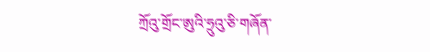ཀྲོའུ་གྲོང་ཨུའི་ཧྲུའུ་ཅི་གཞོན་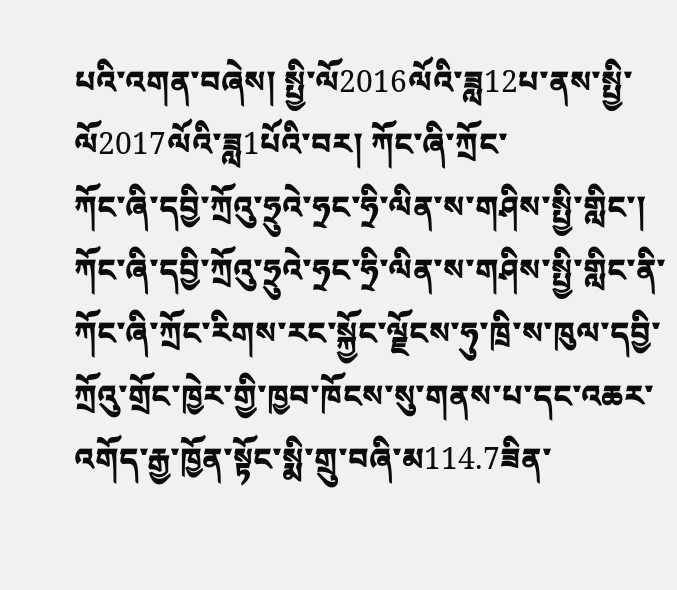པའི་འགན་བཞེས། སྤྱི་ལོ2016ལོའི་ཟླ12པ་ནས་སྤྱི་ལོ2017ལོའི་ཟླ1པོའི་བར། ཀོང་ཞི་ཀྲོང་
ཀོང་ཞི་དབྱི་ཀྲོའུ་ཧྲུའེ་ཧྲང་ཧྲི་ལིན་ས་གཤིས་སྤྱི་གླིང་།
ཀོང་ཞི་དབྱི་ཀྲོའུ་ཧྲུའེ་ཧྲང་ཧྲི་ལིན་ས་གཤིས་སྤྱི་གླིང་ནི་ཀོང་ཞི་ཀྲོང་རིགས་རང་སྐྱོང་ལྗོངས་ཧུ་ཁྲི་ས་ཁུལ་དབྱི་ཀྲོའུ་གྲོང་ཁྱེར་གྱི་ཁྱབ་ཁོངས་སུ་གནས་པ་དང་འཆར་འགོད་རྒྱ་ཁྱོན་སྟོང་སྨི་གྲུ་བཞི་མ114.7ཟིན་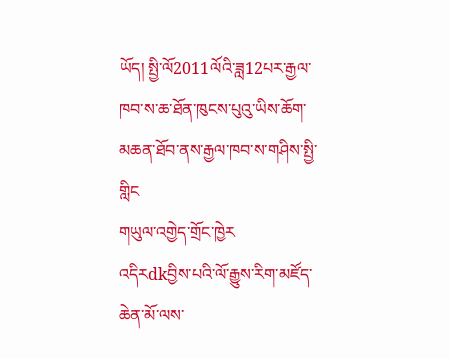ཡོད། སྤྱི་ལོ2011ལོའི་ཟླ12པར་རྒྱལ་ཁབ་ས་ཆ་ཐོན་ཁུངས་པུའུ་ཡིས་ཆོག་མཆན་ཐོབ་ནས་རྒྱལ་ཁབ་ས་གཤིས་སྤྱི་གླིང
གཡུལ་འགྱེད་གྲོང་ཁྱེར
འདིརdkབྱིས་པའི་ལོ་རྒྱུས་རིག་མཛོད་ཆེན་མོ་ལས་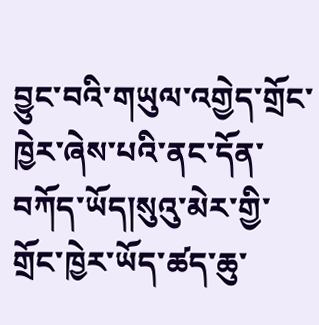བྱུང་བའི་གཡུལ་འགྱེད་གྲོང་ཁྱེར་ཞེས་པའི་ནང་དོན་བཀོད་ཡོད།སུའུ་མེར་གྱི་གྲོང་ཁྱེར་ཡོད་ཚད་ཆུ་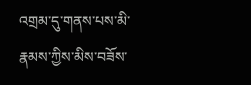འགྲམ་དུ་གནས་པས་མི་རྣམས་ཀྱིས་མིས་བཟོས་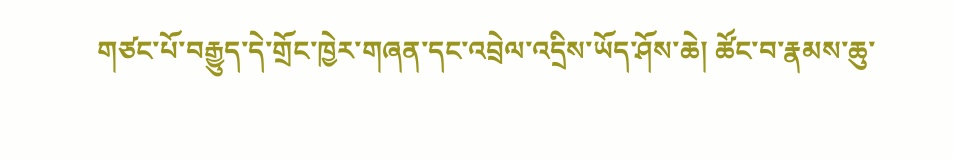གཙང་པོ་བརྒྱུད་དེ་གྲོང་ཁྱེར་གཞན་དང་འབྲེལ་འདྲིས་ཡོད་ཤོས་ཆེ། ཚོང་བ་རྣམས་ཆུ་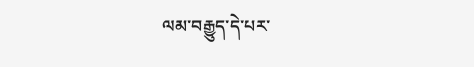ལམ་བརྒྱུད་དེ་པར་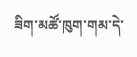ཟིག་མཚོ་ཁུག་གམ་དེ་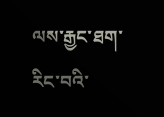ལས་རྒྱང་ཐག་རིང་བའི་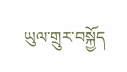ཡུལ་གྲུར་བསྐྱོད